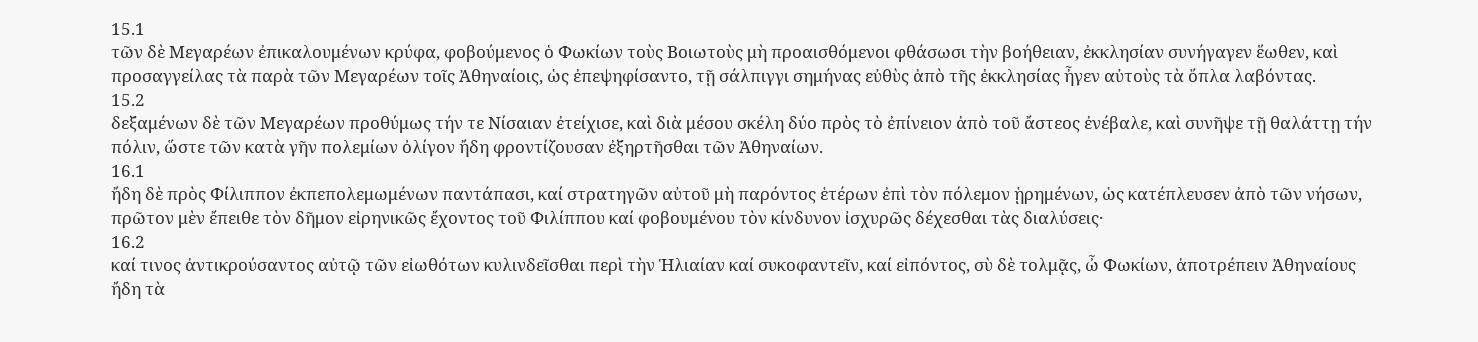15.1
τῶν δὲ Μεγαρέων ἐπικαλουμένων κρύφα, φοβούμενος ὁ Φωκίων τοὺς Βοιωτοὺς μὴ προαισθόμενοι φθάσωσι τὴν βοήθειαν, ἐκκλησίαν συνήγαγεν ἕωθεν, καὶ προσαγγείλας τὰ παρὰ τῶν Μεγαρέων τοῖς Ἀθηναίοις, ὡς ἐπεψηφίσαντο, τῇ σάλπιγγι σημήνας εὐθὺς ἀπὸ τῆς ἐκκλησίας ἦγεν αὐτοὺς τὰ ὅπλα λαβόντας.
15.2
δεξαμένων δὲ τῶν Μεγαρέων προθύμως τήν τε Νίσαιαν ἐτείχισε, καὶ διὰ μέσου σκέλη δύο πρὸς τὸ ἐπίνειον ἀπὸ τοῦ ἄστεος ἐνέβαλε, καὶ συνῆψε τῇ θαλάττῃ τήν πόλιν, ὥστε τῶν κατὰ γῆν πολεμίων ὀλίγον ἤδη φροντίζουσαν ἐξηρτῆσθαι τῶν Ἀθηναίων.
16.1
ἤδη δὲ πρὸς Φίλιππον ἐκπεπολεμωμένων παντάπασι, καί στρατηγῶν αὐτοῦ μὴ παρόντος ἑτέρων ἐπὶ τὸν πόλεμον ᾑρημένων, ὡς κατέπλευσεν ἀπὸ τῶν νήσων, πρῶτον μὲν ἔπειθε τὸν δῆμον εἰρηνικῶς ἔχοντος τοῦ Φιλίππου καί φοβουμένου τὸν κίνδυνον ἰσχυρῶς δέχεσθαι τὰς διαλύσεις·
16.2
καί τινος ἀντικρούσαντος αὐτῷ τῶν εἰωθότων κυλινδεῖσθαι περὶ τὴν Ἡλιαίαν καί συκοφαντεῖν, καί εἰπόντος, σὺ δὲ τολμᾷς, ὦ Φωκίων, ἀποτρέπειν Ἀθηναίους ἤδη τὰ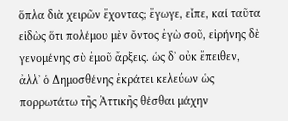ὅπλα διὰ χειρῶν ἔχοντας; ἔγωγε, εἶπε, καί ταῦτα εἰδὼς ὅτι πολέμου μὲν ὄντος ἐγὼ σοῦ, εἰρήνης δὲ γενομένης σὺ ἐμοῦ ἄρξεις. ὡς δʼ οὐκ ἔπειθεν, ἀλλʼ ὁ Δημοσθένης ἐκράτει κελεύων ὡς πορρωτάτω τῆς Ἀττικῆς θέσθαι μάχην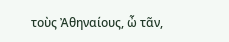τοὺς Ἀθηναίους, ὦ τᾶν,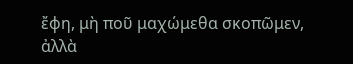ἔφη, μὴ ποῦ μαχώμεθα σκοπῶμεν, ἀλλὰ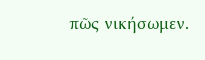πῶς νικήσωμεν.